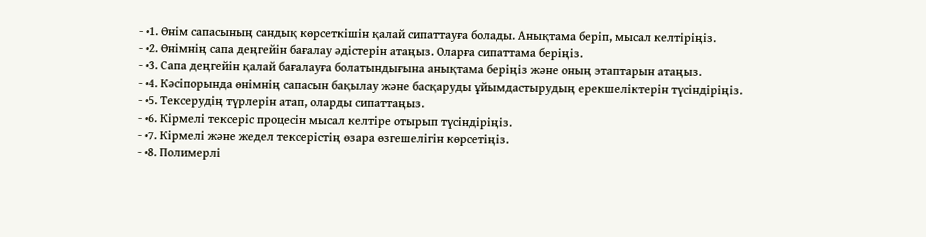- •1. Өнім сапасының сандық көрсеткішін қалай сипаттауға болады. Анықтама беріп, мысал келтіріңіз.
- •2. Өнімнің сапа деңгейін бағалау әдістерін атаңыз. Оларға сипаттама беріңіз.
- •3. Сапа деңгейін қалай бағалауға болатындығына анықтама беріңіз және оның этаптарын атаңыз.
- •4. Кәсіпорында өнімнің сапасын бақылау және басқаруды ұйымдастырудың ерекшеліктерін түсіндіріңіз.
- •5. Тексерудің түрлерін атап, оларды сипаттаңыз.
- •6. Кірмелі тексеріс процесін мысал келтіре отырып түсіндіріңіз.
- •7. Кірмелі және жедел тексерістің өзара өзгешелігін көрсетіңіз.
- •8. Полимерлі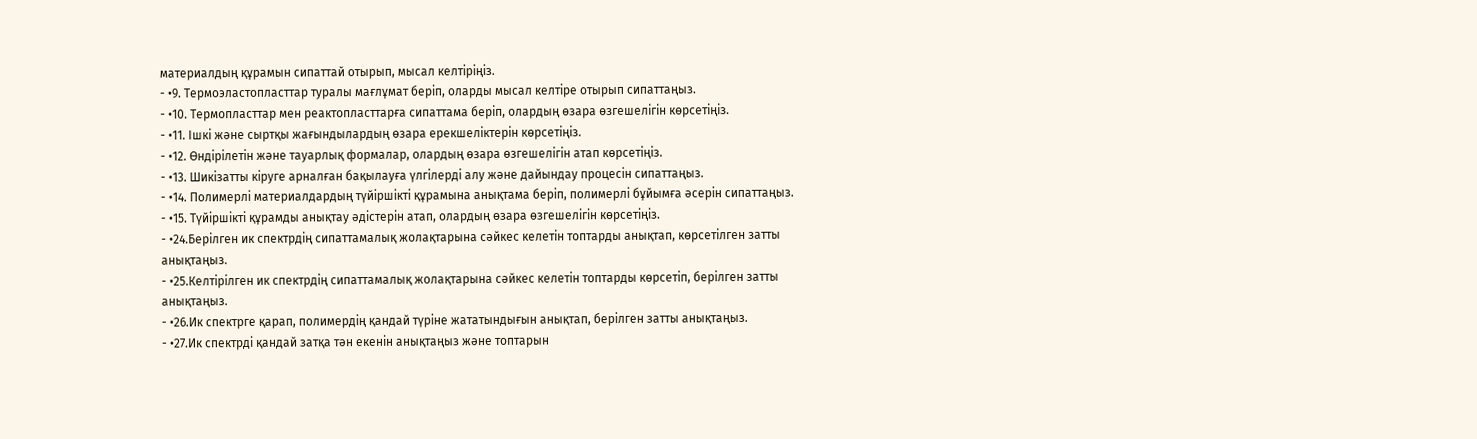материалдың құрамын сипаттай отырып, мысал келтіріңіз.
- •9. Термоэластопласттар туралы мағлұмат беріп, оларды мысал келтіре отырып сипаттаңыз.
- •10. Термопласттар мен реактопласттарға сипаттама беріп, олардың өзара өзгешелігін көрсетіңіз.
- •11. Ішкі және сыртқы жағындылардың өзара ерекшеліктерін көрсетіңіз.
- •12. Өндірілетін және тауарлық формалар, олардың өзара өзгешелігін атап көрсетіңіз.
- •13. Шикізатты кіруге арналған бақылауға үлгілерді алу және дайындау процесін сипаттаңыз.
- •14. Полимерлі материалдардың түйіршікті құрамына анықтама беріп, полимерлі бұйымға әсерін сипаттаңыз.
- •15. Түйіршікті құрамды анықтау әдістерін атап, олардың өзара өзгешелігін көрсетіңіз.
- •24.Берілген ик спектрдің сипаттамалық жолақтарына сәйкес келетін топтарды анықтап, көрсетілген затты анықтаңыз.
- •25.Келтірілген ик спектрдің сипаттамалық жолақтарына сәйкес келетін топтарды көрсетіп, берілген затты анықтаңыз.
- •26.Ик спектрге қарап, полимердің қандай түріне жататындығын анықтап, берілген затты анықтаңыз.
- •27.Ик спектрді қандай затқа тән екенін анықтаңыз және топтарын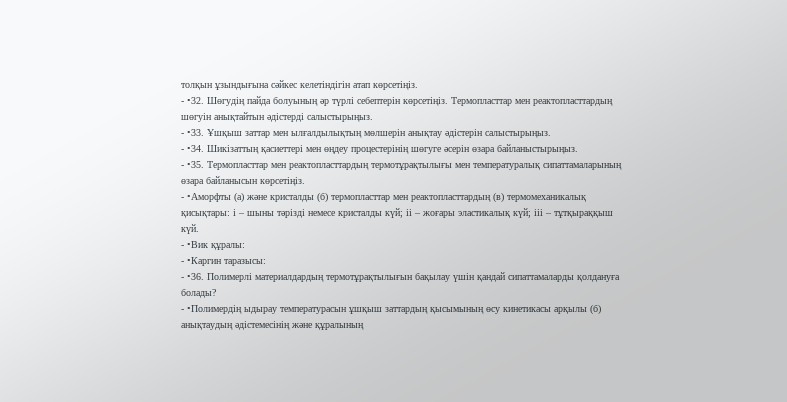толқын ұзындығына сәйкес келетіндігін атап көрсетіңіз.
- •32. Шөгудің пайда болуының әр түрлі себептерін көрсетіңіз. Термопласттар мен реактопласттардың шөгуін анықтайтын әдістерді салыстырыңыз.
- •33. Ұшқыш заттар мен ылғалдылықтың мөлшерін анықтау әдістерін салыстырыңыз.
- •34. Шикізаттың қасиеттері мен өңдеу процестерінің шөгуге әсерін өзара байланыстырыңыз.
- •35. Термопласттар мен реактопласттардың термотұрақтылығы мен температуралық сипаттамаларының өзара байланысын көрсетіңіз.
- •Аморфты (а) және кристалды (б) термопласттар мен реактопласттардың (в) термомеханикалық қисықтары: і – шыны тәрізді немесе кристалды күй; іі – жоғары эластикалық күй; ііі – тұтқыраққыш күй.
- •Вик құралы:
- •Каргин таразысы:
- •36. Полимерлі материалдардың термотұрақтылығын бақылау үшін қандай сипаттамаларды қолдануға болады?
- •Полимердің ыдырау температурасын ұшқыш заттардың қысымының өсу кинетикасы арқылы (б) анықтаудың әдістемесінің және құралының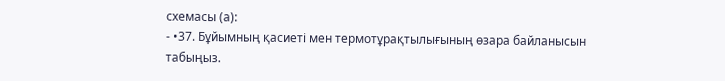схемасы (а):
- •37. Бұйымның қасиеті мен термотұрақтылығының өзара байланысын табыңыз.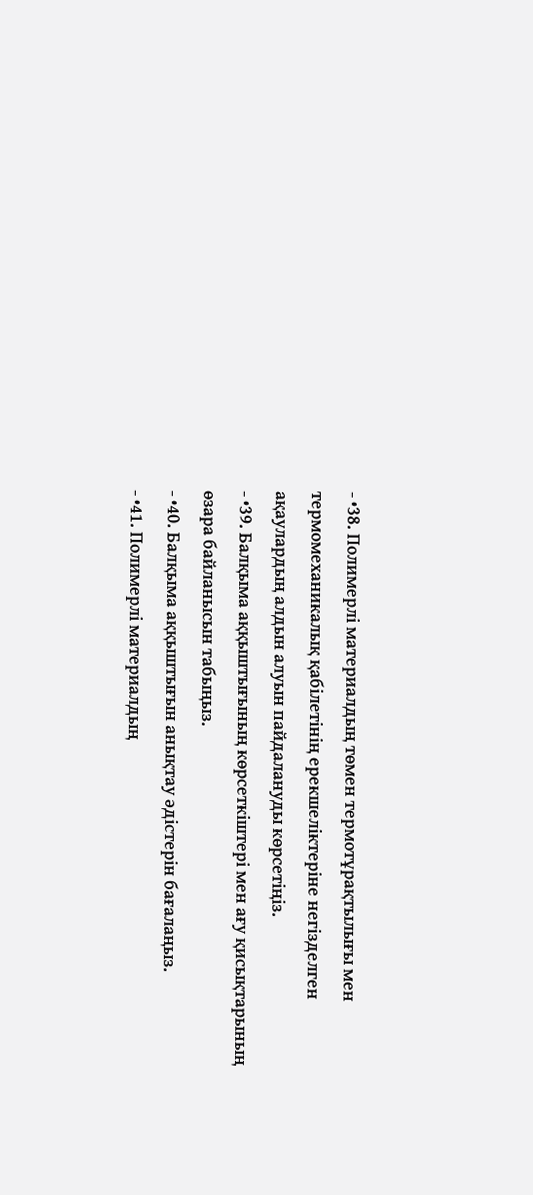- •38. Полимерлі материалдың төмен термотұрақтылығы мен термомеханикалық қабілетінің ерекшеліктеріне негізделген ақаулардың алдын алуын пайдалануды көрсетіңіз.
- •39. Балқыма аққыштығының көрсеткіштері мен ағу қисықтарының өзара байланысын табыңыз.
- •40. Балқыма аққыштығын анықтау әдістерін бағалаңыз.
- •41. Полимерлі материалдың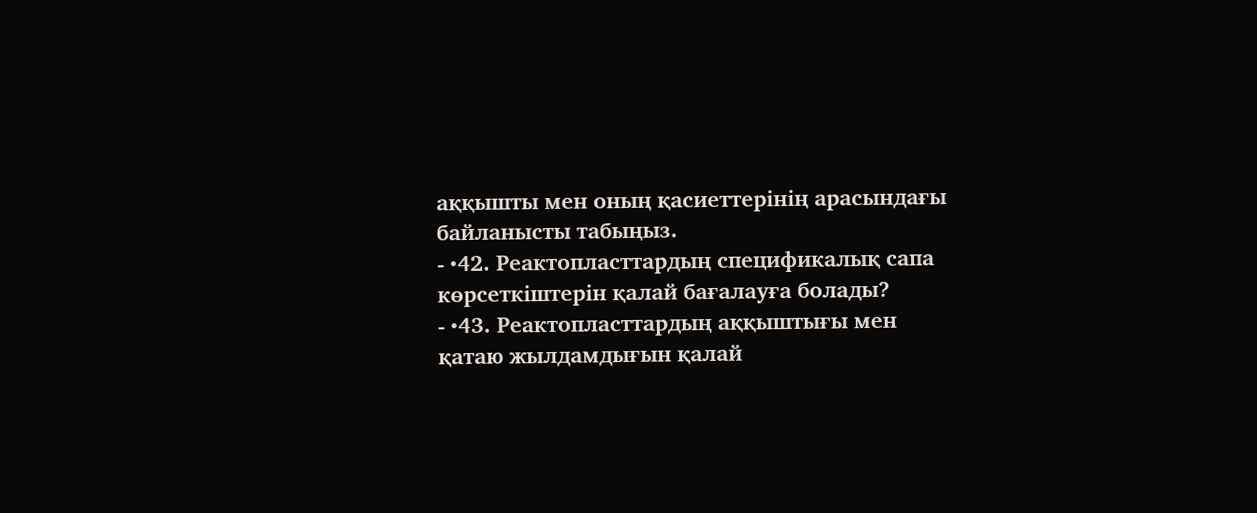аққышты мен оның қасиеттерінің арасындағы байланысты табыңыз.
- •42. Реактопласттардың спецификалық сапа көрсеткіштерін қалай бағалауға болады?
- •43. Реактопласттардың аққыштығы мен қатаю жылдамдығын қалай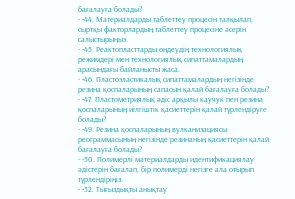бағалауға болады?
- •44. Материалдарды таблеттеу процесін талқылап, сыртқы факторлардың таблеттеу процесіне әсерін салыстырыңыз.
- •45. Реактопласттарды өңдеудің технологиялық режимдері мен технологиялық сипаттамалардың арасындағы байланысты жаса.
- •46. Пластоэластикалық сипаттамалардың негізінде резина қоспаларының сапасын қалай бағалауға болады?
- •47. Пластометриялық әдіс арқылы каучук пен резина қоспаларының иілгіштік қасиеттерін қалай түрлендіруге болады?
- •49. Резина қоспаларының вулканизациясы реограммасының негізінде резинаның қасиеттерін қалай бағалауға болады?
- •50. Полимерлі материалдарды идентификациялау әдістерін бағалап, бір полимерді негізге ала отырып түрлендіріңіз.
- •52. Тығыздықты анықтау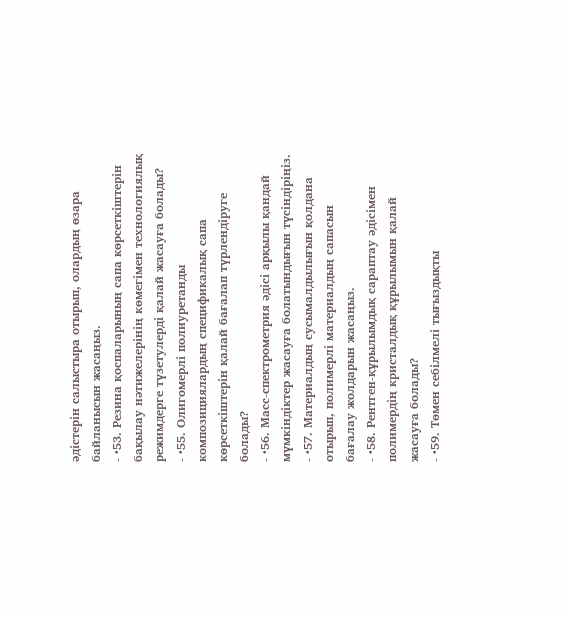әдістерін салыстыра отырып, олардың өзара байланысын жасаңыз.
- •53. Резина қоспаларының сапа көрсеткіштерін бақылау нәтижелерінің көмегімен технологиялық режимдерге түзетулерді қалай жасауға болады?
- •55. Олигомерлі полиуретанды композициялардың спецификалық сапа көрсеткіштерін қалай бағалап түрлендіруге болады?
- •56. Масс-спектрометрия әдісі арқылы қандай мүмкіндіктер жасауға болатындығын түсіндіріңіз.
- •57. Материалдың сусымалдылығын қолдана отырып, полимерлі материалдың сапасын бағалау жолдарын жасаңыз.
- •58. Рентген-құрылымдық сараптау әдісімен полимердің кристалдық құрылымын қалай жасауға болады?
- •59. Төмен себілмелі тығыздықты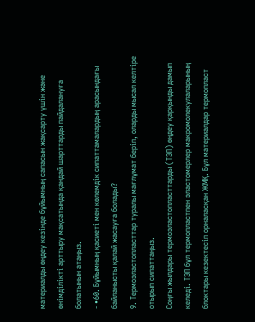материалды өңдеу кезінде бұйымның сапасын жақсарту үшін және өнімділікті арттыру мақсатында қандай шарттарды пайдалануға болатынын атаңыз.
- •60. Бұйымның қасиеті мен көлемдік сипаттамалардың арасындағы байланысты қалай жасауға болады?
9. Термоэластопласттар туралы мағлұмат беріп, оларды мысал келтіре отырып сипаттаңыз.
Соңғы жылдары термоэластопласттарды (ТЭП) өңдеу қарқынды дамып келеді. ТЭП бұл термопластпен эластомерлер макромолекулаларының блоктары кезектесіп орналасқан ЖМҚ. Бұл материалдар термопласт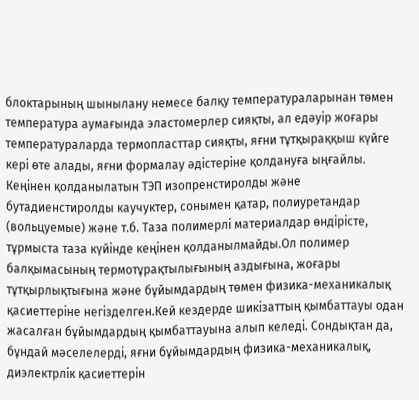блоктарының шынылану немесе балқу температураларынан төмен температура аумағында эластомерлер сияқты, ал едәуір жоғары температураларда термопласттар сияқты, яғни тұтқыраққыш күйге кері өте алады, яғни формалау әдістеріне қолдануға ыңғайлы. Кеңінен қолданылатын ТЭП изопренстиролды және бутадиенстиролды каучуктер, сонымен қатар, полиуретандар (вольцуемые) және т.б. Таза полимерлі материалдар өндірісте, тұрмыста таза күйінде кеңінен қолданылмайды.Ол полимер балқымасының термотұрақтылығының аздығына, жоғары тұтқырлықтығына және бұйымдардың төмен физика-механикалық қасиеттеріне негізделген.Кей кездерде шикізаттың қымбаттауы одан жасалған бұйымдардың қымбаттауына алып келеді. Сондықтан да, бұндай мәселелерді, яғни бұйымдардың физика-механикалық, диэлектрлік қасиеттерін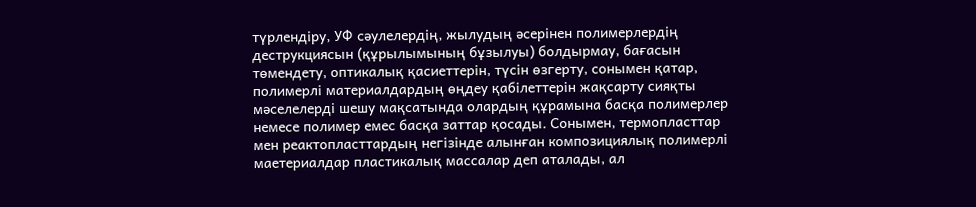түрлендіру, УФ сәулелердің, жылудың әсерінен полимерлердің деструкциясын (құрылымының бұзылуы) болдырмау, бағасын төмендету, оптикалық қасиеттерін, түсін өзгерту, сонымен қатар, полимерлі материалдардың өңдеу қабілеттерін жақсарту сияқты мәселелерді шешу мақсатында олардың құрамына басқа полимерлер немесе полимер емес басқа заттар қосады. Сонымен, термопласттар мен реактопласттардың негізінде алынған композициялық полимерлі маетериалдар пластикалық массалар деп аталады, ал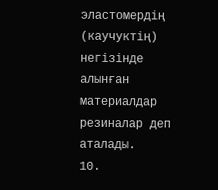эластомердің (каучуктің) негізінде алынған материалдар резиналар деп аталады.
10.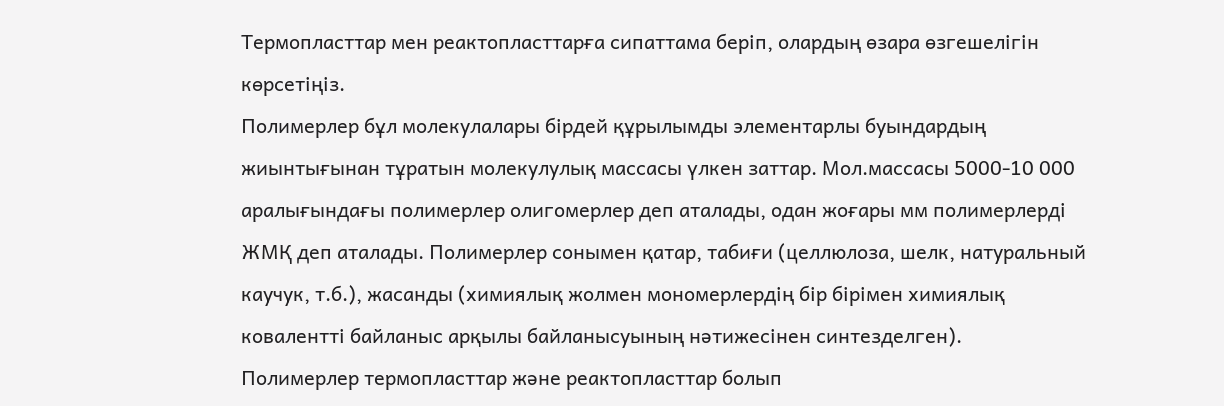Термопласттар мен реактопласттарға сипаттама беріп, олардың өзара өзгешелігін көрсетіңіз.
Полимерлер бұл молекулалары бірдей құрылымды элементарлы буындардың жиынтығынан тұратын молекулулық массасы үлкен заттар. Мол.массасы 5000-10 000 аралығындағы полимерлер олигомерлер деп аталады, одан жоғары мм полимерлерді ЖМҚ деп аталады. Полимерлер сонымен қатар, табиғи (целлюлоза, шелк, натуральный каучук, т.б.), жасанды (химиялық жолмен мономерлердің бір бірімен химиялық ковалентті байланыс арқылы байланысуының нәтижесінен синтезделген).
Полимерлер термопласттар және реактопласттар болып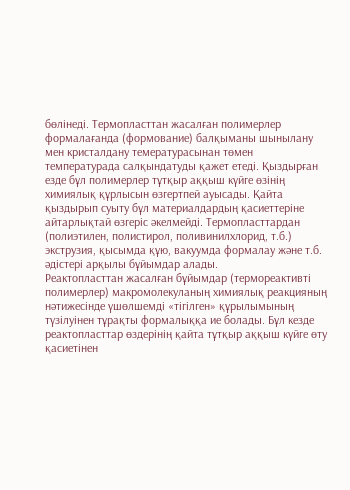бөлінеді. Термопласттан жасалған полимерлер формалағанда (формование) балқыманы шынылану мен кристалдану темературасынан төмен температурада салқындатуды қажет етеді. Қыздырған езде бұл полимерлер тұтқыр аққыш күйге өзінің химиялық құрлысын өзгертпей ауысады. Қайта қыздырып суыту бұл материалдардың қасиеттеріне айтарлықтай өзгеріс әкелмейді. Термопласттардан (полиэтилен, полистирол, поливинилхлорид, т.б.) экструзия, қысымда құю, вакуумда формалау және т.б. әдістері арқылы бұйымдар алады.
Реактопласттан жасалған бұйымдар (термореактивті полимерлер) макромолекуланың химиялық реакцияның нәтижесінде үшөлшемді «тігілген» құрылымының түзілуінен тұрақты формалыққа ие болады. Бұл кезде реактопласттар өздерінің қайта тұтқыр аққыш күйге өту қасиетінен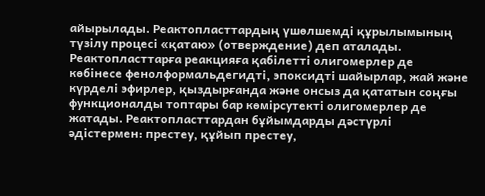айырылады. Реактопласттардың үшөлшемді құрылымының түзілу процесі «қатаю» (отверждение) деп аталады. Реактопласттарға реакцияға қабілетті олигомерлер де көбінесе фенолформальдегидті, эпоксидті шайырлар, жай және күрделі эфирлер, қыздырғанда және онсыз да қататын соңғы функционалды топтары бар көмірсутекті олигомерлер де жатады. Реактопласттардан бұйымдарды дәстүрлі әдістермен: престеу, құйып престеу,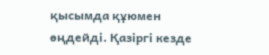қысымда құюмен өңдейді. Қазіргі кезде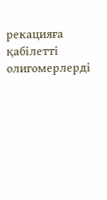рекацияға қабілетті олигомерлерді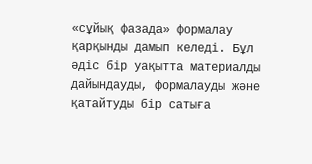«сұйық фазада» формалау қарқынды дамып келеді. Бұл әдіс бір уақытта материалды дайындауды, формалауды және қатайтуды бір сатыға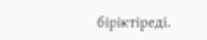біріктіреді.